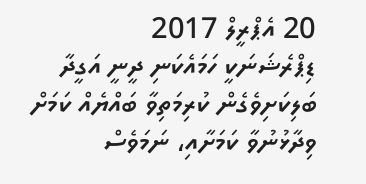20 އެޕްރީލް 2017
ޑިޕްރެޝަނަކީ ހަމައެކަނި ދީނީ އަގީދާ ބަލިކަށިވެގެން ކުރިމަތިވާ ބައްޔެއް ކަމަށް ވިދާޅުނުވާ ކަމަށާއި، ނަމަވެސް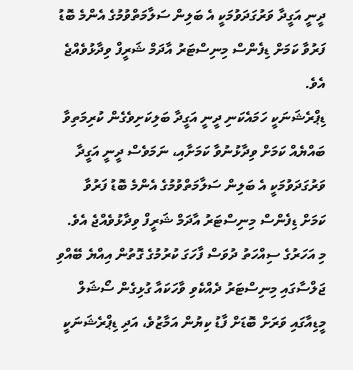ދީނީ އަގީދާ ވަރުގަދަވުމަކީ އެ ބަލިން ސަލާމަތްވުމުގެ އެންމެ ބޮޑު ފަރުވާ ކަމަށް ޑިފެންސް މިނިސްޓަރު އާދަމް ޝަރީފް ވިދާޅުވެއްޖެ އެވެ.
ޑިޕްރެޝަނަކީ ހަމައެކަނި ދީނީ އަގީދާ ބަލިކަށިވެގެން ކުރިމަތިވާ ބައްޔެއް ކަމަށް ވިދާޅުނުވާ ކަމަށާއި، ނަމަވެސް ދީނީ އަގީދާ ވަރުގަދަވުމަކީ އެ ބަލިން ސަލާމަތްވުމުގެ އެންމެ ބޮޑު ފަރުވާ ކަމަށް ޑިފެންސް މިނިސްޓަރު އާދަމް ޝަރީފް ވިދާޅުވެއްޖެ އެވެ.
މި އަހަރުގެ ސިއްހަތު ދުވަސް ފާހަގަ ކުރުމުގެ ގޮތުން އިއްޔެ ބޭއްވި ޖަލްސާގައި މިނިސްޓަރު ދެއްކެވި ވާހަކައާ ގުޅިގެން ސޯޝަލް މީޑިއާގައި ވަރަށް ބޮޑަށް ފާޑު ކިޔުން އަމާޒުވެ، އަދި ޑިޕްރެޝަނަކީ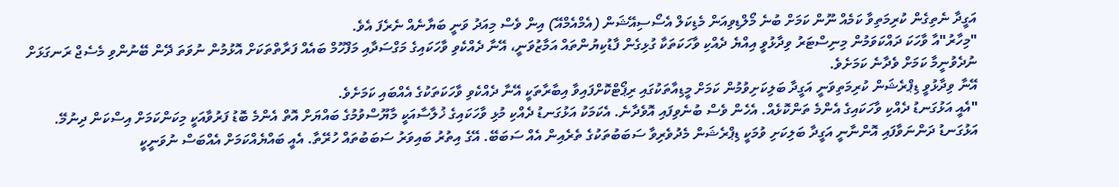އަގީދާ ނެތިގެން ކުރިމަތިވާ ކަމެއް ނޫން ކަމަށް ބުނެ މޯލްޑިވިއަން މެޑިކަލް އެސޯސިއޭޝަން (އެމްއެމްއޭ) އިން ވެސް މިއަދު ވަނީ ބަޔާނެއް ނެރެފަ އެވެ.
"މިހާރު"އާ ވާހަކަ ދައްކަވަމުން މިނިސްޓަރު ވިދާޅުވީ އިއްޔެ ދެއްކި ވާހަކަތަކާ ގުޅިގެން ފާޑުކިޔުންތައް އަމާޒުވަނީ، އޭނާ ދެއްކެވި ވާހަކައިގެ މަގްސަދާއި މަފްހޫމް ބައެއް ފަރާތްތަކަށް އޮޅުމުން ނުވަތަ ދޭން ބޭނުންވި މެސެޖް ރަނގަޅަށް ނުދެވުނީމާ ކަމަށް ވެދާނެ ކަމަށެވެ.
އޭނާ ވިދާޅުވީ ޑިޕްރެޝަން ކުރިމަތިވަނީ އަގީދާ ބަލިކަށިވުމުން ކަމަށް މީޑިއާތަކުގައި ރިޕޯޓްކޮށްފައިވާ އިބާރާތަކީ އޭނާ ދެއްކެވި ވާހަކަތަކުގެ އެއްބައި ކަމަށެވެ.
"އެއީ އަޅުގަނޑު ދެއްކި ވާހަކައިގެ އެންމެ ތަންކޮޅެއް. އެހެން ވެސް ބުނެވިފައި އޮވެދާނެ. އެކަމަކު އަޅުގަނޑު ދެއްކި މުޅި ވާހަކައިގެ ޚުލާސާއަކީ މާޔޫސްވުމުގެ ބައްޔަށް އޮތް އެންމެ ބޮޑު ފަރުވާއަކީ މިކަންކަމަށް އިސްކަން ދިނުމޭ. އަޅުގަނޑު ދަންނަވާފައި އޮންނާނީ އަގީދާ ބަލިކަށި ވުމަކީ ޑިޕްރެޝަން މެދުވެރިވާ ސަބަބުތަކުގެ ތެރެއިން އެއް ސަބަބޭ. އޭގެ އިތުރު ބައިވަރު ސަބަބުތައް ހުރޭތާ. އެއީ ބައްޔެއްކަމަށް އެއްބަސް ނުވަނީކީ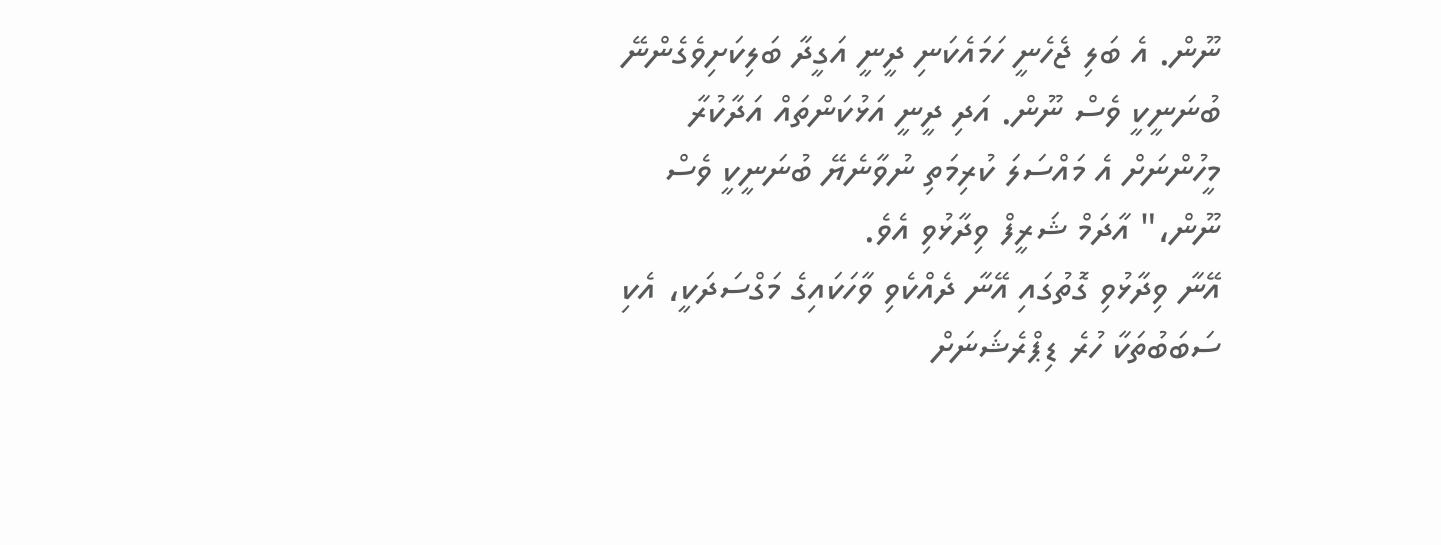ނޫން. އެ ބަލި ޖެހެނީ ހަމައެކަނި ދީނީ އަގީދާ ބަލިކަށިވެގެންނޭ ބުނަނީކީ ވެސް ނޫން. އަދި ދީނީ އަޅުކަންތައް އަދާކުރާ މީހުންނަށް އެ މައްސަލަ ކުރިމަތި ނުވާނެޔޭ ބުނަނީކީ ވެސް ނޫން،" އާދަމް ޝަރީފް ވިދާޅުވި އެވެ.
އޭނާ ވިދާޅުވި ގޮތުގައި އޭނާ ދެއްކެވި ވާހަކައިގެ މަގްސަދަކީ، އެކި ސަބަބުތަކާ ހުރެ ޑިޕްރެޝަނަށް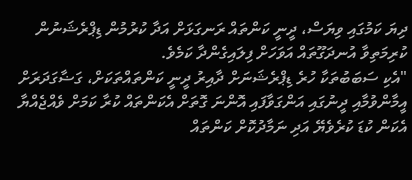ދިޔަ ކަމުގައި ވިޔަސް، ދީނީ ކަންތައް ރަނގަޅަށް އަދާ ކުރުމުން ޑިޕްރެޝަނުން ކުރިމަތިވާ އުނދަގޫތައް އަވަހަށް ފިލައިގެންދާ ކަމެވެ.
"އެކި ސަބަބުތަކާ ހުރެ ޑިޕްރެޝަނަށް ދާއިރު ދީނީ ކަންތައްތަކަށް، ގަޟާގަދަރަށް އީމާންވުމާއި ދީނުގައި އަންގަވާފައި އޮންނަ ގޮތަށް އެކަންތައް ކުރާ ކަމަށް ވެއްޖެއްޔާ އެކަން ކުޑަ ކުރެވެޔޭ އަދި ނަމާދުކޮށް ކަންތައް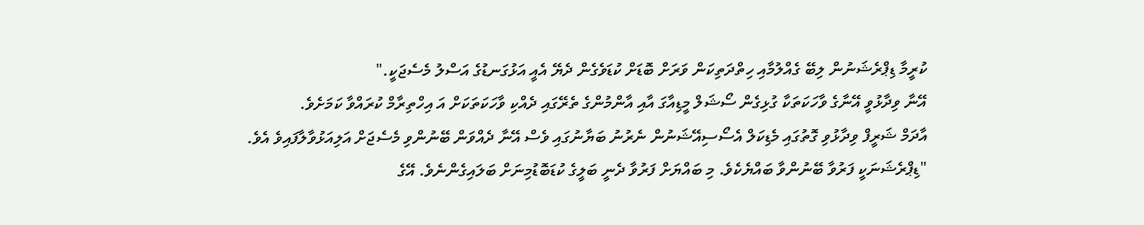ކުރީމާ ޑިޕްރެޝަނުން ލިބޭ ގެއްލުމާއި ހިތްދަތިކަން ވަރަށް ބޮޑަށް ކުޑަވެގެން ދެޔޭ އެއީ އަޅުގަނޑުގެ އަސްލު މެސެޖަކީ."
އޭނާ ވިދާޅުވީ އޭނާގެ ވާހަކަތަކާ ގުޅިގެން ސޯޝަލް މީޑިއާގަ އާއި އާންމުންގެ ތެރޭގައި ދެއްކި ވާހަކަތަކަށް އަ އިހްތިރާމް ކުރައްވާ ކަމަށެވެ.
އާދަމް ޝަރީފް ވިދާޅުވި ގޮތުގައި މެޑިކަލް އެސޯސިއޭޝަނުން ނެރުނު ބަޔާނުގައި ވެސް އޭނާ ދެއްވަން ބޭނުންވި މެސެޖަށް އަލިއަޅުވާލާފައިވެ އެވެ.
"ޑިޕްރެޝަނަކީ ފަރުވާ ބޭނުންވާ ބައްޔެކެވެ. މި ބައްޔަށް ފަރުވާ ދެނީ ބަލީގެ ކުޑަބޮޑުމިނަށް ބަލައިގެންނެވެ. އޭގެ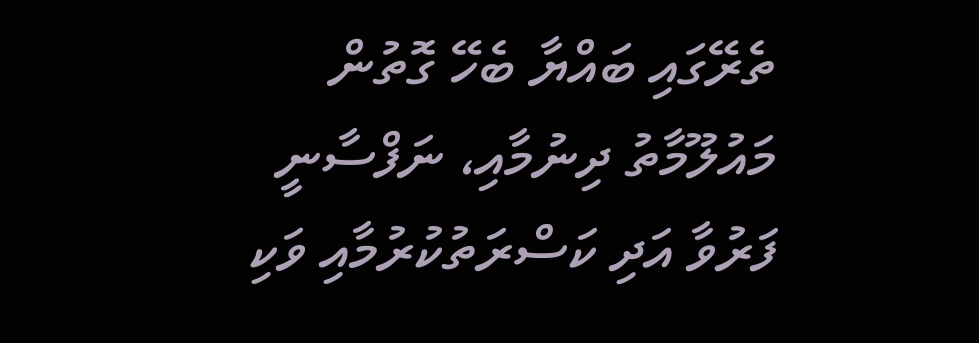ތެރޭގައި ބައްޔާ ބެހޭ ގޮތުން މައުލޫމާތު ދިނުމާއި، ނަފްސާނީ ފަރުވާ އަދި ކަސްރަތުކުރުމާއި ވަކި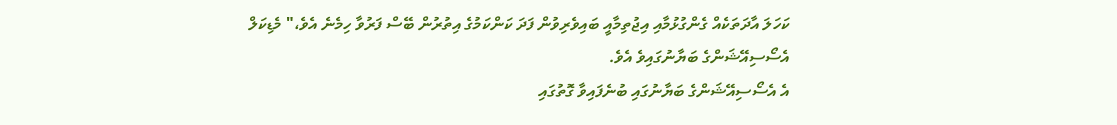ކަހަލަ އާދަތަކެއް ގެންގުޅުމާއި އިޖުތިމާއީ ބައިވެރިވުން ފަދަ ކަންކަމުގެ އިތުރުން ބޭސް ފަރުވާ ހިމެނެ އެވެ،" މެޑިކަލް އެސޯސިއޭޝަންގެ ބަޔާނުގައިވެ އެވެ.
އެ އެސޯސިއޭޝަންގެ ބަޔާނުގައި ބުނެފައިވާ ގޮތުގައި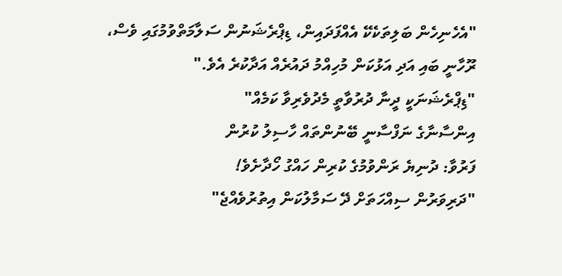"އެހެނިހެން ބަލިތަކެކޭ އެއްފަދައިން، ޑިޕްރެޝަނުން ސަލާމަތްވުމުގައި ވެސް، ރޫހާނީ ބައި އަދި އަޅުކަން މުހިއްމު ދައުރެއް އަދާކުރެ އެވެ."
"ޑިޕްރެޝަނަކީ ދީނާ ދުރުވާތީ މެދުވެރިވާ ކަމެއް"
އިންސާނާގެ ނަފްސާނީ ބޭނުންތައް ހާސިލު ކުރުން
ފަރުވާ: ދުނިޔެ ރަންވުމުގެ ކުރިން ހައްގު ހޯދާށެވެ!
"ދަރިވަރުން ސިއްހަތަށް ދޭ ސަމާލުކަން އިތުރުވެއްޖެ"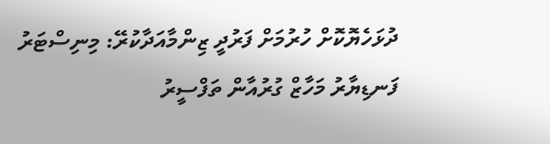ދުޅަހެޔޮކޮށް ހުރުމަށް ފަރުދީ ޒިންމާއަދާކުރޭ: މިނިސްޓަރު
ފަނޑިޔާރު މަހާޒް ގުރުއާން ތަފްސީރު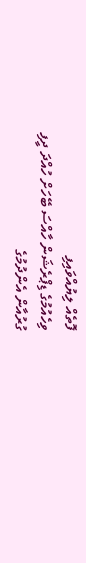ފޮތެއް ލިޔުއްވައިފި
ވިހެއުމުގެ ޑިޕްރެޝަން ހާއްސަ ބޭހަށް ހުއްދަ ދީފި
ގުރުއާން އެންދުމުގެ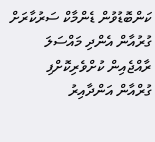ކަންބޮޑުވުން ޑެންމާކް ސަރުކާރަށް
ގުރުއާން އެންދި މައްސަލަ ރާއްޖެއިން ކުށްވެރިކޮށްފި
ގުރްއާން އަންދާއިރު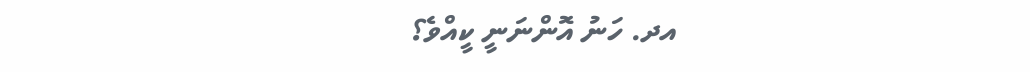އދ. ހަނު އޮންނަނީ ކީއްވެ؟